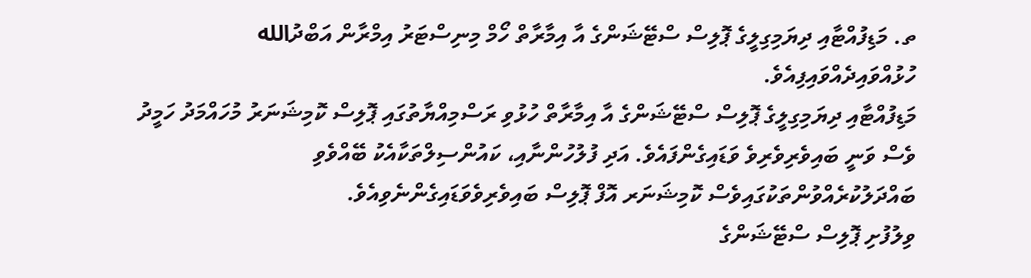ތ. މަޑިފުއްޓާއި ދިޔަމިގިލީގެ ޕޮލިސް ސްޓޭޝަންގެ އާ އިމާރާތް ހޯމް މިނިސްޓަރު އިމްރާން އަބްދުالله ހުޅުއްވައިދެއްވައިފިއެވެ.
މަޑިފުއްޓާއި ދިޔަމިގިލީގެ ޕޮލިސް ސްޓޭޝަންގެ އާ އިމާރާތް ހުޅުވި ރަސްމިއްޔާތުގައި ޕޮލިސް ކޮމިޝަނަރު މުހައްމަދު ހަމީދު ވެސް ވަނީ ބައިވެރިވެރިވެ ވަޑައިގެންފައެވެ. އަދި ފުލުހުންނާއި، ކައުންސިލްތަކާއެކު ބޭއްވެވި ބައްދަލުކުރެއްވުންތަކުގައިވެސް ކޮމިޝަނަރ އޮފް ޕޮލިސް ބައިވެރިވެވަޑައިގެންނެވިއެވެ.
ވިލުފުށި ޕޮލިސް ސްޓޭޝަންގެ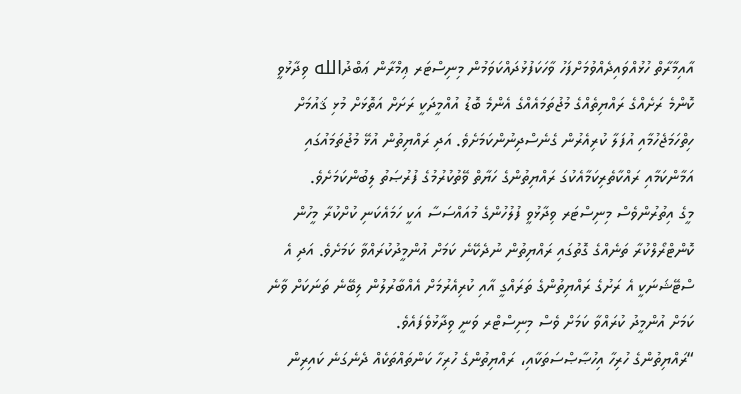އާއިމާރާތް ހުޅުއްވައިދެއްވުމަށްފަހު ވާހަކަފުޅުދައްކަވަމުން މިނިސްޓަރ ޢިމްރާން ޢަބްދުالله ވިދާޅުވީ ކޮންމެ ރަށެއްގެ ރައްޔިތެއްގެ މުޖުތަމައެއްގެ އެންމެ ބޮޑު އުއްމީދަކީ ރަށަށް އަތޮޅަށް މުޅި ޤައުމަށް ހިތްހަމަޖެހުމާއި އުފަލާ ކުރިއެރުން ގެނެސްދިނުންކަމަށެވެ. އަދި ރައްޔިތުން އުޅޭ މުޖުތަމައުގައި އަމާންކަމާއި ރައްކާތެރިކަމާއެކުގަ ރައްޔިތުންގެ ހަޔާތް ވޭތުކުރުމުގެ ފުރުޞަތު ލިބުންކަމަށެވެ.
މީގެ އިތުރުންވެސް މިނިސްޓަރ ވިދާޅުވީ ފުލުހުންގެ މުއައްސަސާ އަކީ ހަމައެކަނި ކުށްކުރާ މީހުން ކޮންޓްރޯލްކުރާ ތަނެއްގެ ގޮތުގައި ރައްޔިތުން ނުދެކޭނެ ކަމަށް އުންމީދުކުރައްވާ ކަމަށެވެ. އަދި އެ ސްޓޭޝަނަކީ އެ ރަށުގެ ރައްޔިތުންގެ ތަރައްގީ އާއި ކުރިއެރުމަށް އެއްބާރުލުން ލިބޭނެ ތަނަކަށް ވާނެ ކަމަށް އުންމީދު ކުރައްވާ ކަމަށް ވެސް މިނިސްޓްރ ވަނީ ވިދާޅުވެފައެވެ.
“ރައްޔިތުންގެ ހުރިހާ އިހުޞާޞްސަތަކާއި، ރައްޔިތުންގެ ހުރިހާ ކަންތައްތަކެއް ދެނެގަނެ ކައިރިން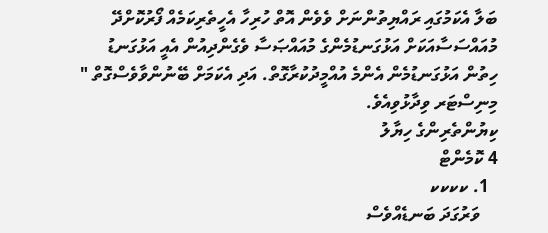ބަލާ އެކަމުގައި ރައްޔިތުންނަށް ވެވެން އޮތް ހުރިހާ އެހީތެރިކަމެއް ފޯރުކޮށްދޭ މުއައްސަސާއަކަށް އަޅުގަނޑުމެންގެ މުއައްޞަސާ ވެގެންދިއުން އެއީ އަޅުގަނޑު ހިތުން އަޅުގަނޑުމެން އެންމެ އުއްމީދުކުރާގޮތް. އަދި އެކަމަށް ބޭނުންވާވެސްގޮތް " މިނިސްޓަރ ވިދާޅުވިއެވެ.
ކިޔުންތެރިންގެ ހިޔާލު
4 ކޮމެންޓް
  1. ކކކކ
    ވަރުގަދަ ބަނޑެއްވެސް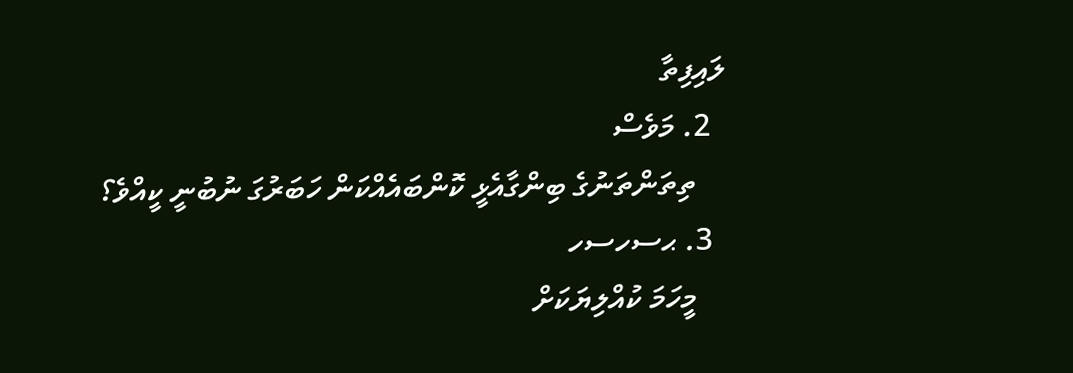ލައިފިތާ
  2. މަވެސް
    ތިތަންތަނުގެ ބިންގާއެޅީ ކޮންބައެއްކަން ހަބަރުގަ ނުބުނީ ކީއްވެ؟
  3. ޙސހސހ
    މީހަމަ ކުއްލިޔަކަށް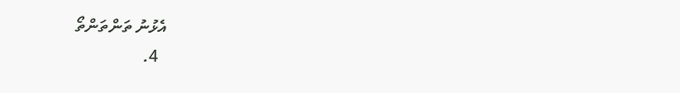އެޅުނު ތަންތަންތޯ
  4.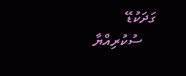ގަދަކުޑޭ
    ސުކުރިއްޔާ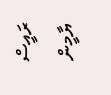ރައީސް ޔާމީން